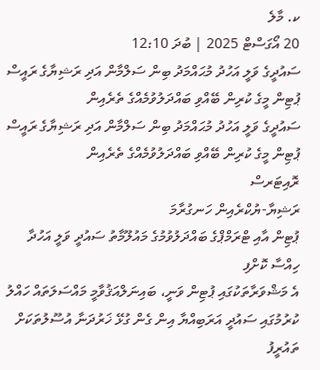ކ. މާލެ
20 އޯގަސްޓް 2025 | ބުދަ 12:10
ސައުދީގެ ވަލީ އަހުދު މުޙައްމަދު ބިން ސަލްމާން އަދި ރަޝިޔާގެ ރައީސް ޕުޓިން މީގެ ކުރިން ބޭއްވި ބައްދަލުވުމެއްގެ ތެރެއިން
ސައުދީގެ ވަލީ އަހުދު މުޙައްމަދު ބިން ސަލްމާން އަދި ރަޝިޔާގެ ރައީސް ޕުޓިން މީގެ ކުރިން ބޭއްވި ބައްދަލުވުމެއްގެ ތެރެއިން
ރޮއިޓަރސް
ރަޝިޔާ-ޔުކްރެއިން ހަނގުރާމަ
ޕުޓިން އާއި ޓްރަމްޕްގެ ބައްދަލުވުމުގެ މައުލޫމާތު ސައުދީ ވަލީ އަހުދާ ހިއްސާ ކޮށްފި
އެ މަޝްވަރާތަކުގައި ޕުޓިން ވަނީ، ބައިނަލްއަޤުވާމީ މައްސަލަތައް ހައްލު ކުރުމުގައި ސައުދީ އަރަބިއްޔާ އިން ގެން ގުޅޭ ޚަރުދަނާ އުސޫލުތަކަށް ތައުރީފު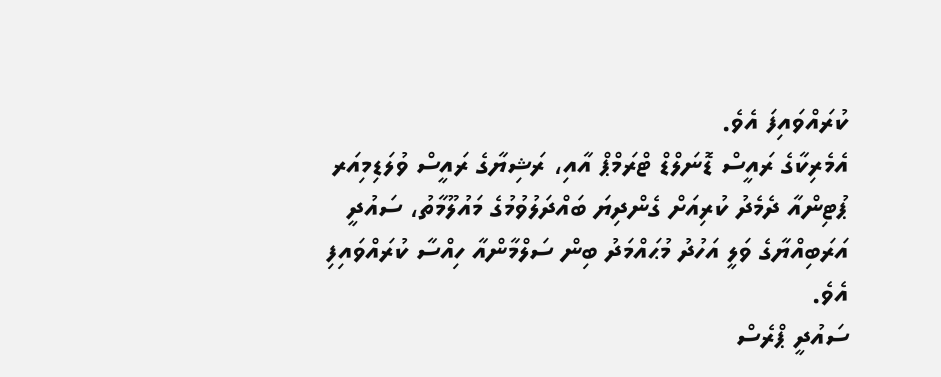ކުރައްވައިފަ އެވެ.
އެމެރިކާގެ ރައީސް ޑޮނަލްޑް ޓްރަމްޕް އާއި، ރަޝިޔާގެ ރައީސް ވުލަޑިމިއަރ ޕުޓިންއާ ދެމެދު ކުރިއަށް ގެންދިޔަ ބައްދަލުވުމުގެ މައުލޫމާތު، ސައުދީ އަރަބިއްޔާގެ ވަލީ އަހުދު މުޙައްމަދު ބިން ސަލްމާންއާ ހިއްސާ ކުރައްވައިފި އެވެ.
ސައުދީ ޕްރެސް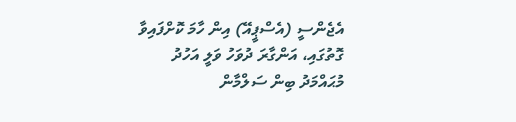އެޖެންސީ (އެސްޕީއޭ) އިން ހާމަ ކޮށްފައިވާ ގޮތުގައި، އަންގާރަ ދުވަހު ވަލީ އަހުދު މުޙައްމަދު ބިން ސަލްމާން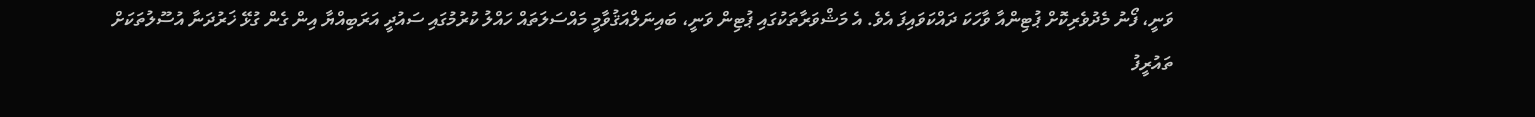ވަނީ، ފޯނު މެދުވެރިކޮށް ޕުޓިންއާ ވާހަކަ ދައްކަވައިފަ އެވެ. އެ މަޝްވަރާތަކުގައި ޕުޓިން ވަނީ، ބައިނަލްއަޤުވާމީ މައްސަލަތައް ހައްލު ކުރުމުގައި ސައުދީ އަރަބިއްޔާ އިން ގެން ގުޅޭ ޚަރުދަނާ އުސޫލުތަކަށް ތައުރީފު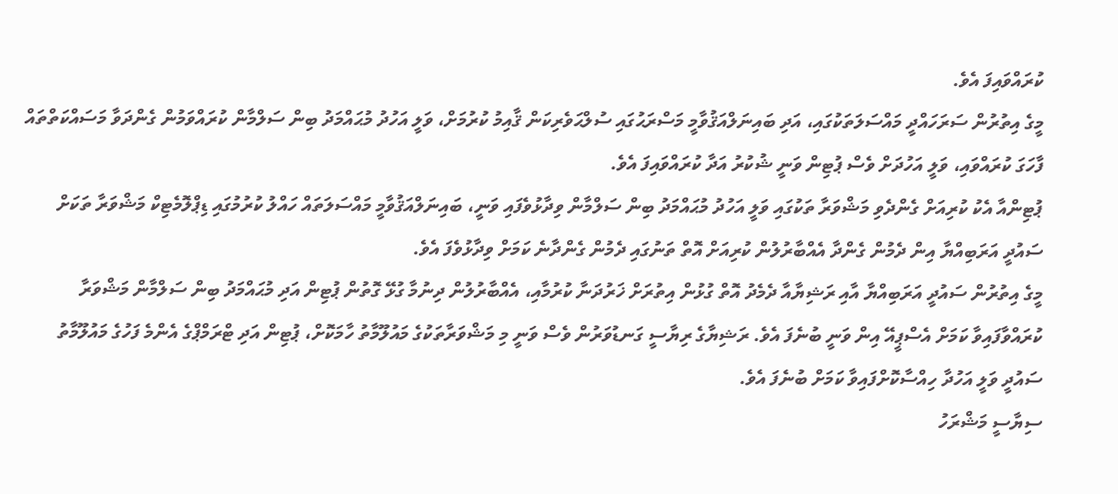ކުރައްވައިފަ އެވެ.
މީގެ އިތުރުން ސަރަހައްދީ މައްސަލަތަކުގައި، އަދި ބައިނަލްއަޤުވާމީ މަސްރަޙުގައި ސުލްޙަވެރިކަން ޤާއިމު ކުރުމަށް، ވަލީ އަހުދު މުޙައްމަދު ބިން ސަލްމާން ކުރައްވަމުން ގެންދަވާ މަސައްކަތްތައް ފާހަގަ ކުރައްވައި، ވަލީ އަހުދަށް ވެސް ޕުޓިން ވަނީ ޝުކުރު އަދާ ކުރައްވައިފަ އެވެ.
ޕުޓިންއާ އެކު ކުރިއަށް ގެންދެވި މަޝްވަރާ ތަކުގައި ވަލީ އަހުދު މުޙައްމަދު ބިން ސަލްމާން ވިދާޅުވެފައި ވަނީ، ބައިނަލްއަޤުވާމީ މައްސަލަތައް ހައްލު ކުރުމުގައި ޑިޕްލޮމެޓިކް މަޝްވަރާ ތަކަށް ސައުދީ އަރަބިއްޔާ އިން ދެމުން ގެންދާ އެއްބާރުލުން ކުރިއަށް އޮތް ތަނުގައި ދެމުން ގެންދާނެ ކަމަށް ވިދާޅުވެފަ އެވެ.
މީގެ އިތުރުން ސައުދީ އަރަބިއްޔާ އާއި ރަޝިޔާއާ ދެމެދު އޮތް ގުޅުން އިތުރަށް ޚަރުދަނާ ކުރުމާއި، އެއްބާރުލުން ދިނުމާ ގުޅޭ ގޮތުން ޕުޓިން އަދި މުޙައްމަދު ބިން ސަލްމާން މަޝްވަރާ ކުރައްވާފައިވާ ކަމަށް އެސްޕީއޭ އިން ވަނީ ބުނެފަ އެވެ. ރަޝިޔާގެ ރިޔާސީ ގަނޑުވަރުން ވެސް ވަނީ މި މަޝްވަރާތަކުގެ މައުލޫމާތު ހާމަކޮށް، ޕުޓިން އަދި ޓްރަމްޕްގެ އެންމެ ފަހުގެ މައުލޫމާތު ސައުދީ ވަލީ އަހުދާ ހިއްސާކޮށްފައިވާ ކަމަށް ބުނެފަ އެވެ.
ސިޔާސީ މަޝްރަހު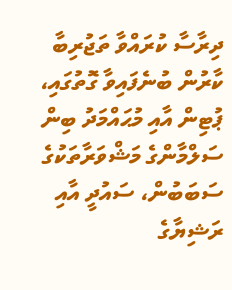ދިރާސާ ކުރައްވާ ތަޖުރިބާ ކާރުން ބުނެފައިވާ ގޮތުގައި، ޕުޓިން އާއި މުޙައްމަދު ބިން ސަލްމާންގެ މަޝްވަރާތަކުގެ ސަބަބުން، ސައުދީ އާއި ރަޝިޔާގެ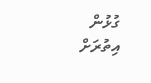ގުޅުން އިތުރަށް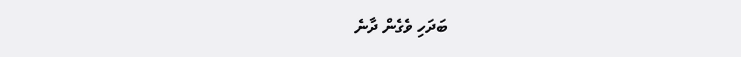ބަދަހި ވެގެން ދާނެ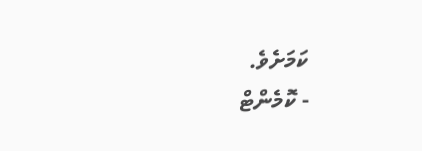ކަމަށެވެ.
- ކޮމެންޓް